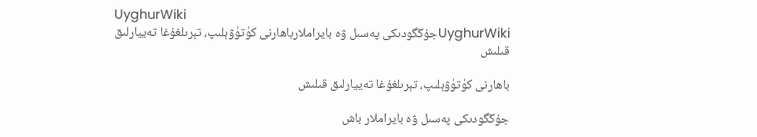UyghurWiki
UyghurWikiجۇڭگودىكى پەسىل ۋە بايراملارباھارنى كۈتۈۋېلىپ، تېرىلغۇغا تەييارلىق قىلىش

باھارنى كۈتۈۋېلىپ، تېرىلغۇغا تەييارلىق قىلىش

جۇڭگودىكى پەسىل ۋە بايراملار باش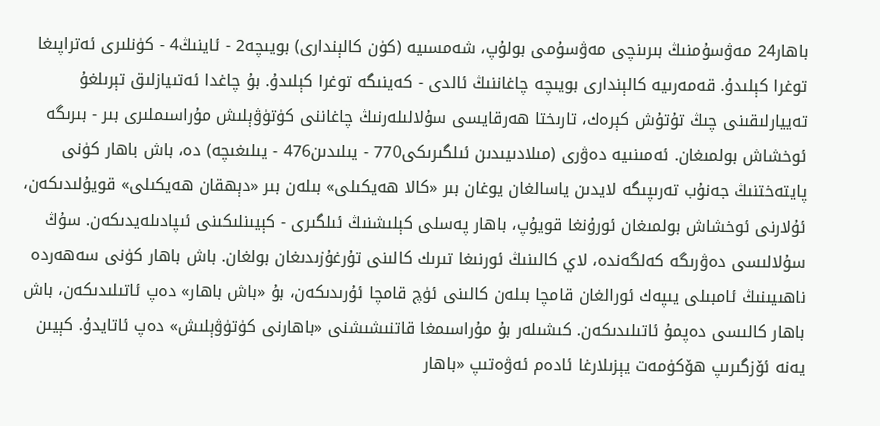باھار24 مەۋسۇمنىڭ بىرىنچى مەۋسۇمى بولۇپ، شەمسىيە (كۈن كالېندارى) بويىچە2 - ئاينىڭ4 - كۈنلىرى ئەتراپىغا توغرا كېلىدۇ. قەمەرىيە كالېندارى بويىچە چاغاننىڭ ئالدى - كەينىگە توغرا كېلىدۇ. بۇ چاغدا ئەتىيازلىق تېرىلغۇ تەييارلىقىنى چىڭ تۇتۇش كېرەك، تارىختا ھەرقايسى سۇلالىلەرنىڭ چاغاننى كۈتۈۋېلىش مۇراسىملىرى بىر - بىرىگە ئوخشاش بولمىغان. ئەمىنىيە دەۋرى (مىلادىيىدىن ئىلگىرىكى770 - يىلىدىن476 - يىلىغىچە) دە، باش باھار كۈنى پايتەختنىڭ جەنۇب تەرىپىگە لايدىن ياسالغان يوغان بىر «كالا ھەيكىلى» بىلەن بىر «دېھقان ھەيكىلى» قويۇلىدىكەن، ئۇلارنى ئوخشاش بولمىغان ئورۇنغا قويۇپ، باھار پەسلى كېلىشنىڭ ئىلگىرى - كېيىنلىكىنى ئىپادىلەيدىكەن. سۇڭ سۇلالىسى دەۋرىگە كەلگەندە، لاي كالىنىڭ ئورنىغا تىرىك كالىنى تۇرغۇزىدىغان بولغان. باش باھار كۈنى سەھەردە ناھىيىنىڭ ئامبىلى يىپەك ئورالغان قامچا بىلەن كالىنى ئۈچ قامچا ئۇرىدىكەن، بۇ «باش باھار» دەپ ئاتىلىدىكەن، باش باھار كالىسى دەپمۇ ئاتىلىدىكەن. كىشىلەر بۇ مۇراسىمغا قاتنىشىشنى «باھارنى كۈتۈۋېلىش» دەپ ئاتايدۇ. كېيىن يەنە ئۆزگىرىپ ھۆكۈمەت يېزىلارغا ئادەم ئەۋەتىپ «باھار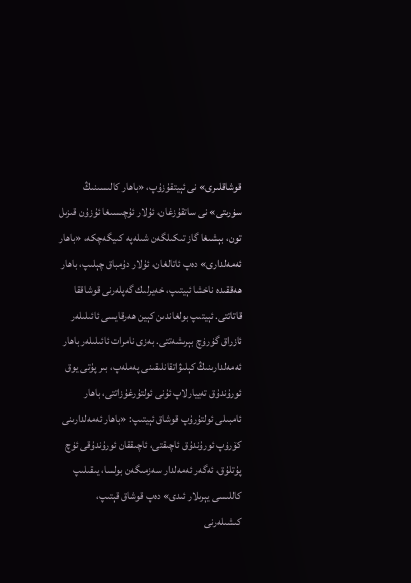قوشاقلىرى» نى ئېيتقۇزۇپ، «باھار كالىسىنىڭ سۈرىتى» نى ساتقۇزغان، ئۇلار ئۇچىسىغا ئۇزۇن قىزىل تون، بېشىغا گاز تىكىلگەن شىلەپە كىيگەچكە، «باھار ئەمەلدارى» دەپ ئاتالغان، ئۇلار دۇمباق چېلىپ، باھار ھەققىدە ناخشا ئېيتىپ، خەيرلىك گەپلەرنى قوشاققا قاتاتتى. ئېيتىپ بولغاندىن كېين ھەرقايسى ئائىلىلەر ئازراق گۈرۈچ بېرىشەتتى. بەزى نامرات ئائىلىلەر باھار ئەمەلدارىنىڭ كېلىۋاتقانلىقىنى پەملەپ، بىر پۇتى يوق ئورۇندۇق تەييارلاپ ئۇنى ئولتۇرغۇزاتتى، باھار ئامبىلى ئولتۇرۇپ قوشاق ئېيتىپ: «باھار ئەمەلدارىنى كۆرۈپ ئورۇندۇق ئاچىقتى، ئاچىققان ئورۇندۇقى ئۈچ پۇتلۇق، ئەگەر ئەمەلدار سەزمىگەن بولسا، يىقىلىپ كاللىسى يېرىلار ئىدى» دەپ قوشاق قېتىپ، كىشىلەرنى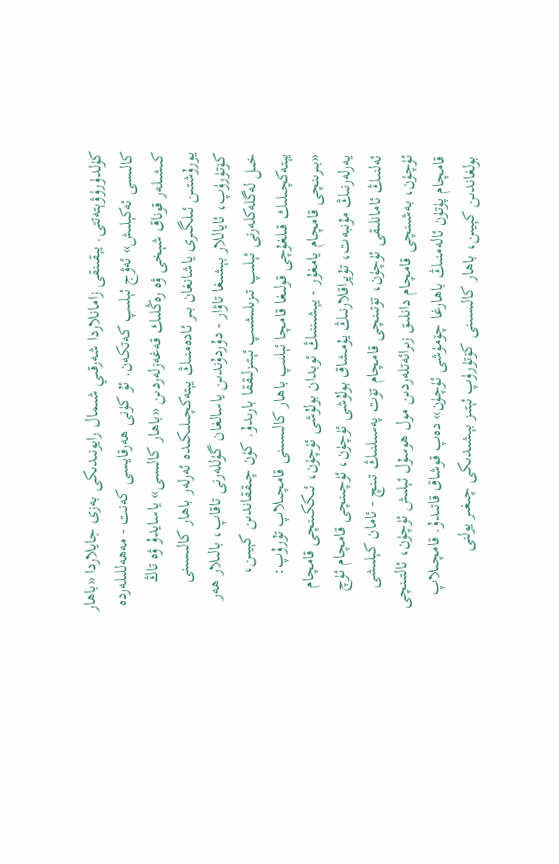كۈلدۈرۈۋېتەتتى. يېقىنقى زامانلاردا شەرقىي شىمال رايونىدىكى بەزى جايلاردا «باھار كالىسى ئەكېلىش» ئەۋج ئېلىپ كەتكەن. ئۇ كۈنى ھەرقايسى كەنت - مەھەللىلەردە كىشىلەر قوناق شېخى ۋە رەڭلىك قەغەزلەردىن «باھار كالىسى» ياسايدۇ ۋە تاڭ يورۇشتىن ئىلگىرى ياشانغان بىر ئادەمنىڭ يېتەكچىلىكىدە ئەرلەر باھار كالىسىنى كۆتۈرۈپ، ئاياللار بېشىغا تاۋار - دۇردۇندىن ياسالغان گۈللەرنى تاقاپ، بالىلار ھەر خىل لەگلەكلەرنى ئېلىپ تىزىلىشىپ ئېتىزلىققا بارىدۇ. كۈن چىققاندىن كېيىن، يېتەكچىلىك قىلغۇچى قولىغا قامچا ئېلىپ باھار كالىسىنى قامچىلاپ تۇرۇپ: «بىرىنچى قامچام يامغۇر - يېشىننىڭ ئوبدان بولۇشى ئۈچۈن، ئىككىنچى قامچام يەرلەرنىڭ مۇنبەت، تۇپراقلارنىڭ يۇمشاق بولۇشى ئۈچۈن، ئۈچىنچى قامچام ئۈچ ئەلنىڭ ئامانلىقى ئۈچۈن، تۆتىنچى قامچام تۆت پەسىلنىڭ تىنچ - ئامان كېلىشى ئۈچۈن، بەشىنچى قامچام دانلىق زىرائەتلەردىن مول ھوسۇل ئېلىش ئۈچۈن، ئالتىنچى قامچام پۈتۈن ئالەمنىڭ باھارغا چۆمۈشى ئۈچۈن» دەپ قوشاق قاتىدۇ. قامچىلاپ بولغاندىن كېيىن، باھار كالىسىنى كۆتۈرۈپ ئېتىز بېشىدىكى چىغىر يولنى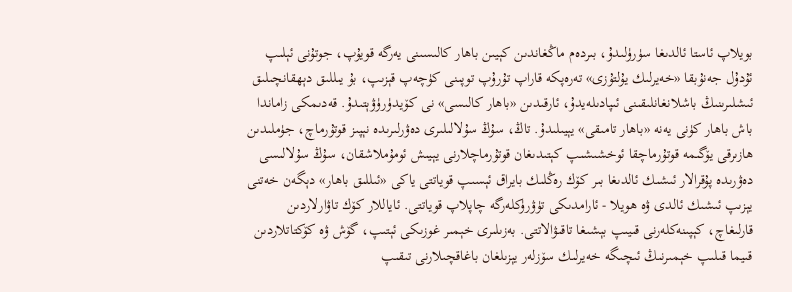بويلاپ ئاستا ئالدىغا سۈرۈلىدۇ، بىردەم ماڭغاندىن كېيىن باھار كالىسىنى يەرگە قويۇپ، جوتۇنى ئېلىپ ئۇدۇل جەنۇبقا «خەيرلىك يۇلتۇزى» تەرەپكە قاراپ تۇرۇپ توپىنى كۈچەپ قېزىپ، بۇ يىللىق دېھقانچىلىق ئىشلىرىنىڭ باشلانغانلىقىنى ئىپادىلەيدۇ، ئارقىدىن «باھار كالىسى» نى كۆيدۈرۈۋېتىدۇ. قەدىمكى زاماندا باش باھار كۈنى يەنە «باھار تامىقى» يېيىلىدۇ. تاڭ، سۇڭ سۇلالىلىرى دەۋرلىرىدە نېپىز قوتۇرماچ، جۈملىدىن ھازىرقى يۆگىمە قوتۇرماچقا ئوخشىشىپ كېتىدىغان قوتۇرماچلارنى يېيىش ئومۇملاشقان، سۇڭ سۇلالىسى دەۋرىدە پۇقرالار ئىشىك ئالدىغا بىر كۆك رەڭلىك بايراق ئېسىپ قوياتتى ياكى «ئىللىق باھار» دېگەن خەتنى يېزىپ ئىشىك ئالدى ۋە ھويلا - ئارامدىكى تۈۋرۈكلەرگە چاپلاپ قوياتتى. ئاياللار كۆك تاۋارلاردىن قارلىغاچ، كېپىنەكلەرنى قىيىپ بېشىغا تاقىۋالاتتى. بەزىلىرى خېمىر غوزىكى ئېتىپ، گۆش ۋە كۆكتاتلاردىن قىيما قىلىپ خېمىرنىڭ ئىچىگە خەيرلىك سۆزلەر يېزىلغان باغاقچىلارنى تىقىپ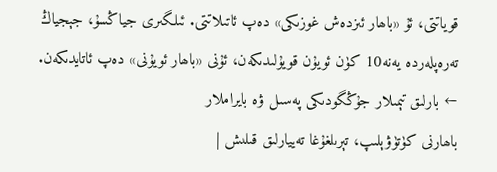قوياتتى، ئۇ «باھار ئىزدەش غوزىكى» دەپ ئاتىلاتتى. ئىلگىرى جياڭسۇ، جېجياڭ تەرەپلەردە يەنە10 كۈن ئويۇن قويۇلىدىكەن، ئۇنى «باھار ئويۇنى» دەپ ئاتايدىكەن.
← بارلىق تېمىلار جۇڭگودىكى پەسىل ۋە بايراملار
باھارنى كۈتۈۋېلىپ، تېرىلغۇغا تەييارلىق قىلىش |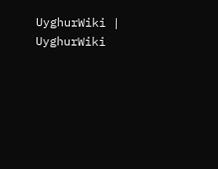UyghurWiki | UyghurWiki